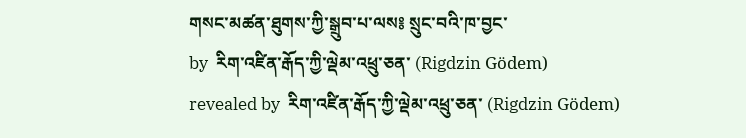གསང་མཚན་ཐུགས་ཀྱི་སྒྲུབ་པ་ལས༔ སྲུང་བའི་ཁ་བྱང་
by  རིག་འཛིན་རྒོད་ཀྱི་ལྡེམ་འཕྲུ་ཅན་ (Rigdzin Gödem)
revealed by  རིག་འཛིན་རྒོད་ཀྱི་ལྡེམ་འཕྲུ་ཅན་ (Rigdzin Gödem)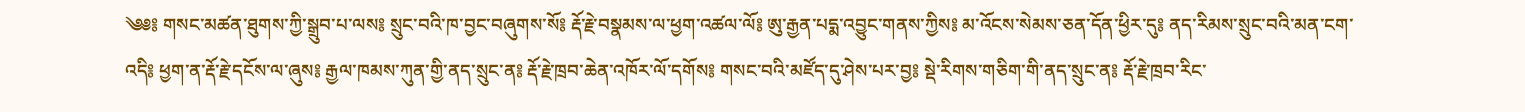༄༅༔ གསང་མཚན་ཐུགས་ཀྱི་སྒྲུབ་པ་ལས༔ སྲུང་བའི་ཁ་བྱང་བཞུགས་སོ༔ རྡོ་རྗེ་བསྣམས་ལ་ཕྱག་འཚལ་ལོ༔ ཨུ་རྒྱན་པདྨ་འབྱུང་གནས་ཀྱིས༔ མ་འོངས་སེམས་ཅན་དོན་ཕྱིར་དུ༔ ནད་རིམས་སྲུང་བའི་མན་ངག་འདི༔ ཕྱག་ན་རྡོ་རྗེ་དངོས་ལ་ཞུས༔ རྒྱལ་ཁམས་ཀུན་གྱི་ནད་སྲུང་ན༔ རྡོ་རྗེ་ཁྲབ་ཆེན་འཁོར་ལོ་དགོས༔ གསང་བའི་མཛོད་དུ་ཤེས་པར་བྱ༔ སྡེ་རིགས་གཅིག་གི་ནད་སྲུང་ན༔ རྡོ་རྗེ་ཁྲབ་རིང་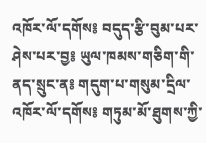འཁོར་ལོ་དགོས༔ བདུད་རྩི་བུམ་པར་ཤེས་པར་བྱ༔ ཡུལ་ཁམས་གཅིག་གི་ནད་སྲུང་ན༔ གདུག་པ་གསུམ་དྲིལ་འཁོར་ལོ་དགོས༔ གཏུམ་མོ་ཐུགས་ཀྱི་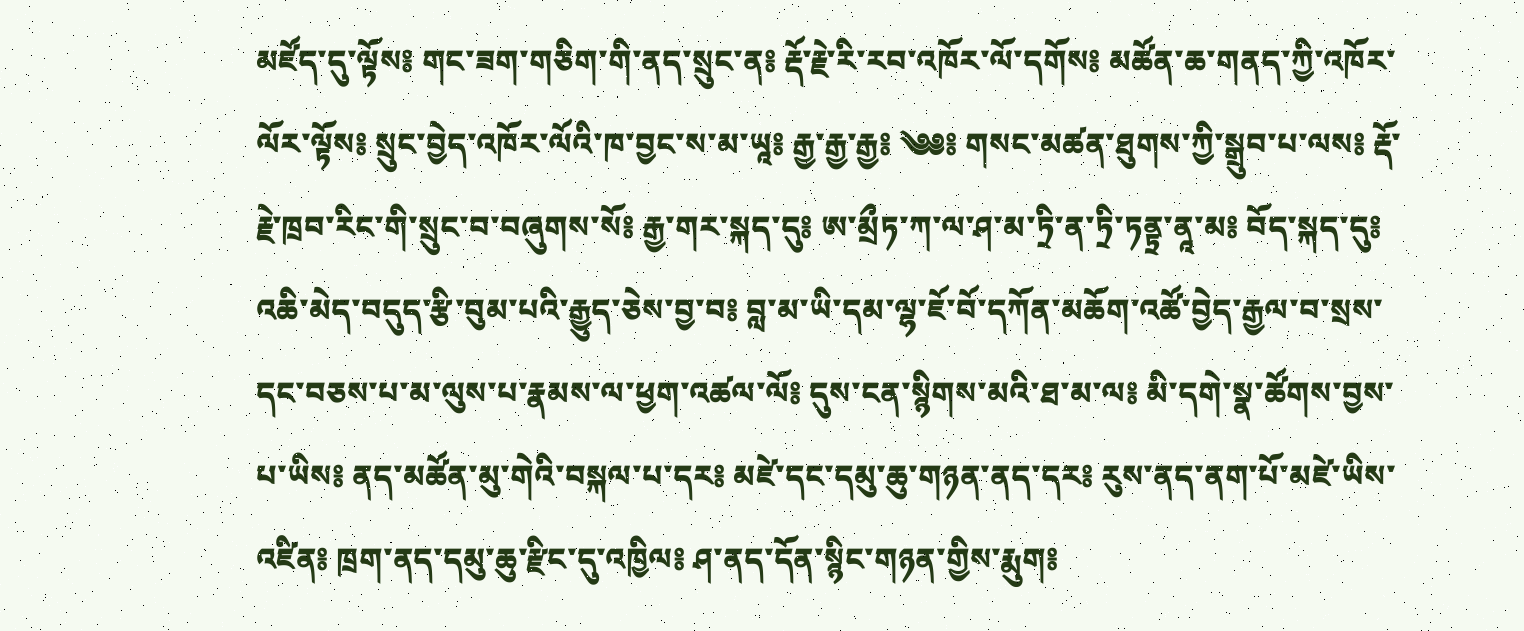མཛོད་དུ་ལྟོས༔ གང་ཟག་གཅིག་གི་ནད་སྲུང་ན༔ རྡོ་རྗེ་རི་རབ་འཁོར་ལོ་དགོས༔ མཚོན་ཆ་གནད་ཀྱི་འཁོར་ལོར་ལྟོས༔ སྲུང་བྱེད་འཁོར་ལོའི་ཁ་བྱང་ས་མ་ཡཱ༔ རྒྱ་རྒྱ་རྒྱ༔ ༄༅༔ གསང་མཚན་ཐུགས་ཀྱི་སྒྲུབ་པ་ལས༔ རྡོ་རྗེ་ཁྲབ་རིང་གི་སྲུང་བ་བཞུགས་སོ༔ རྒྱ་གར་སྐད་དུ༔ ཨ་མྲྀཏ་ཀ་ལ་ཤ་མ་ཏྲི་ན་ཏྲི་ཏནྟྲ་ནཱ་མ༔ བོད་སྐད་དུ༔ འཆི་མེད་བདུད་རྩི་བུམ་པའི་རྒྱུད་ཅེས་བྱ་བ༔ བླ་མ་ཡི་དམ་ལྷ་ཇོ་བོ་དཀོན་མཆོག་འཚོ་བྱེད་རྒྱལ་བ་སྲས་དང་བཅས་པ་མ་ལུས་པ་རྣམས་ལ་ཕྱག་འཚལ་ལོ༔ དུས་ངན་སྙིགས་མའི་ཐ་མ་ལ༔ མི་དགེ་སྣ་ཚོགས་བྱས་པ་ཡིས༔ ནད་མཚོན་མུ་གེའི་བསྐལ་པ་དར༔ མཛེ་དང་དམུ་ཆུ་གཉན་ནད་དར༔ རུས་ནད་ནག་པོ་མཛེ་ཡིས་འཛིན༔ ཁྲག་ནད་དམུ་ཆུ་རྫིང་དུ་འཁྱིལ༔ ཤ་ནད་དོན་སྙིང་གཉན་གྱིས་རྨུག༔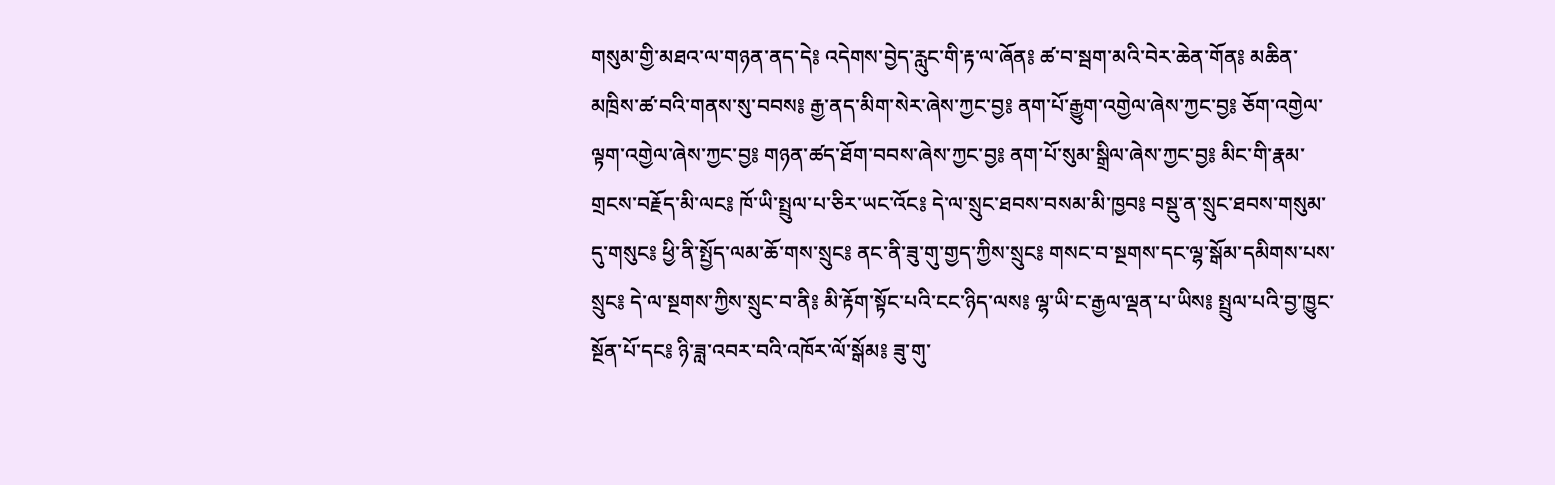གསུམ་གྱི་མཐའ་ལ་གཉན་ནད་དེ༔ འདེགས་བྱེད་རླུང་གི་རྟ་ལ་ཞོན༔ ཚ་བ་སྦག་མའི་བེར་ཆེན་གོན༔ མཆིན་མཁྲིས་ཚ་བའི་གནས་སུ་བབས༔ རྒྱ་ནད་མིག་སེར་ཞེས་ཀྱང་བྱ༔ ནག་པོ་རྒྱུག་འགྱེལ་ཞེས་ཀྱང་བྱ༔ ཅོག་འགྱེལ་ལྟག་འགྱེལ་ཞེས་ཀྱང་བྱ༔ གཉན་ཚད་ཐོག་བབས་ཞེས་ཀྱང་བྱ༔ ནག་པོ་སུམ་སྒྲིལ་ཞེས་ཀྱང་བྱ༔ མིང་གི་རྣམ་གྲངས་བརྗོད་མི་ལང༔ ཁོ་ཡི་སྤྲུལ་པ་ཅིར་ཡང་འོང༔ དེ་ལ་སྲུང་ཐབས་བསམ་མི་ཁྱབ༔ བསྡུ་ན་སྲུང་ཐབས་གསུམ་དུ་གསུང༔ ཕྱི་ནི་སྤྱོད་ལམ་ཆོ་གས་སྲུང༔ ནང་ནི་ཟུ་གུ་གྱད་ཀྱིས་སྲུང༔ གསང་བ་སྔགས་དང་ལྷ་སྒོམ་དམིགས་པས་སྲུང༔ དེ་ལ་སྔགས་ཀྱིས་སྲུང་བ་ནི༔ མི་རྟོག་སྟོང་པའི་ངང་ཉིད་ལས༔ ལྷ་ཡི་ང་རྒྱལ་ལྡན་པ་ཡིས༔ སྤྲུལ་པའི་བྱ་ཁྱུང་སྔོན་པོ་དང༔ ཉི་ཟླ་འབར་བའི་འཁོར་ལོ་སྒོམ༔ ཟུ་གུ་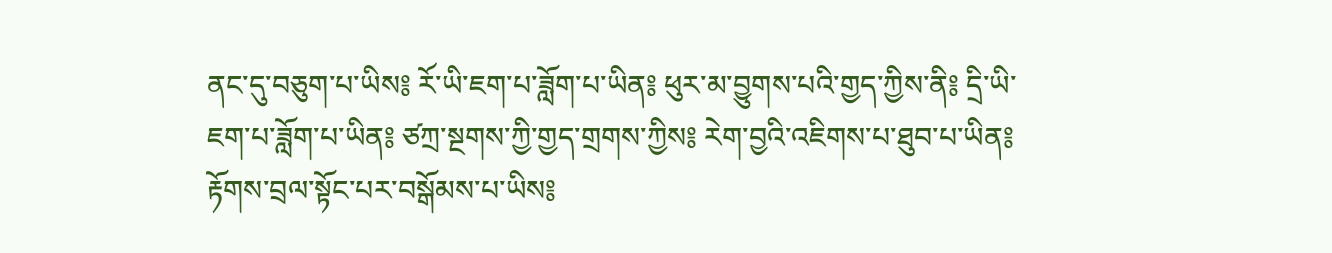ནང་དུ་བཅུག་པ་ཡིས༔ རོ་ཡི་ཇག་པ་ཟློག་པ་ཡིན༔ ཕུར་མ་བྱུགས་པའི་གྱད་ཀྱིས་ནི༔ དྲི་ཡི་ཇག་པ་ཟློག་པ་ཡིན༔ ཙཀྲ་སྔགས་ཀྱི་གྱད་གྲགས་ཀྱིས༔ རེག་བྱའི་འཇིགས་པ་ཐུབ་པ་ཡིན༔ རྟོགས་བྲལ་སྟོང་པར་བསྒོམས་པ་ཡིས༔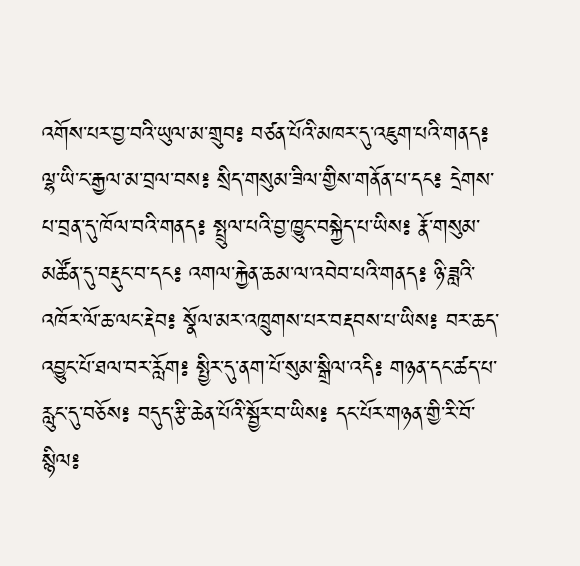འགོས་པར་བྱ་བའི་ཡུལ་མ་གྲུབ༔ བཙན་པོའི་མཁར་དུ་འཇུག་པའི་གནད༔ ལྷ་ཡི་ང་རྒྱལ་མ་བྲལ་བས༔ སྲིད་གསུམ་ཟིལ་གྱིས་གནོན་པ་དང༔ དྲེགས་པ་བྲན་དུ་ཁོལ་བའི་གནད༔ སྤྲུལ་པའི་བྱ་ཁྱུང་བསྐྱེད་པ་ཡིས༔ རྣོ་གསུམ་མཚོན་དུ་བརྡུང་བ་དང༔ འགལ་རྐྱེན་ཆམ་ལ་འབེབ་པའི་གནད༔ ཉི་ཟླའི་འཁོར་ལོ་ཆ་ལང་རྡེབ༔ སྣོལ་མར་འཁྲུགས་པར་བརྡབས་པ་ཡིས༔ བར་ཆད་འབྱུང་པོ་ཐལ་བར་རློག༔ སྤྱིར་དུ་ནག་པོ་སུམ་སྒྲིལ་འདི༔ གཉན་དང་ཚད་པ་རླུང་དུ་བཅོས༔ བདུད་རྩི་ཆེན་པོའི་སྦྱོར་བ་ཡིས༔ དང་པོར་གཉན་གྱི་རི་བོ་སྙིལ༔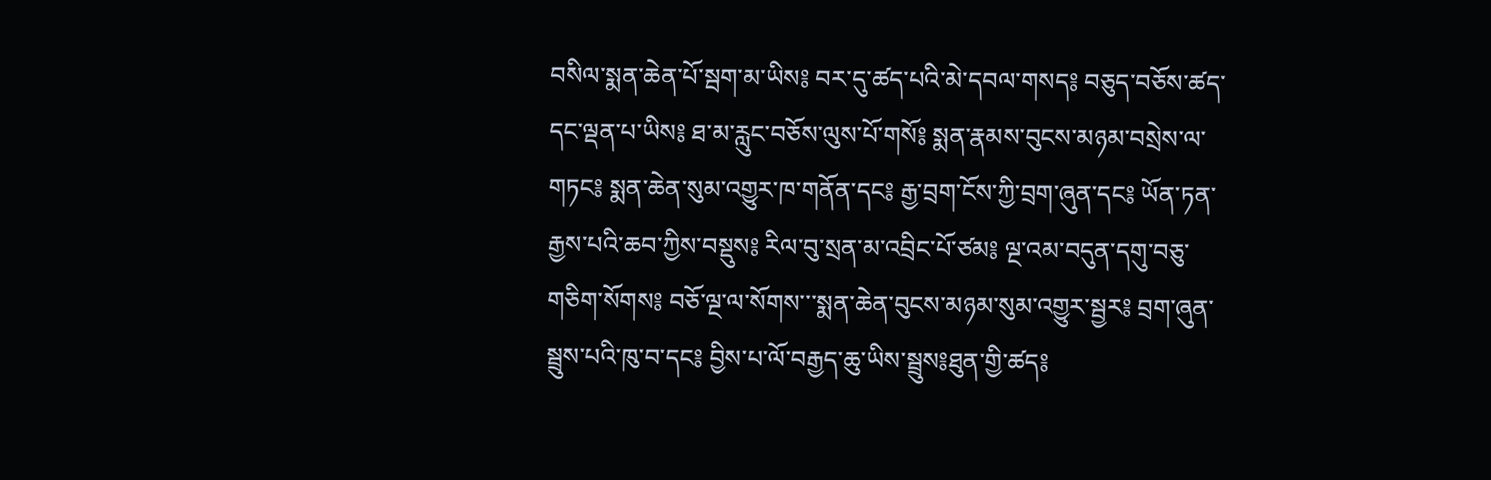བསིལ་སྨན་ཆེན་པོ་སྦག་མ་ཡིས༔ བར་དུ་ཚད་པའི་མེ་དབལ་གསད༔ བཅུད་བཅོས་ཚད་དང་ལྡན་པ་ཡིས༔ ཐ་མ་རླུང་བཅོས་ལུས་པོ་གསོ༔ སྨན་རྣམས་བུངས་མཉམ་བསྲེས་ལ་གཏང༔ སྨན་ཆེན་སུམ་འགྱུར་ཁ་གནོན་དང༔ རྒྱ་བྲག་ངོས་ཀྱི་བྲག་ཞུན་དང༔ ཡོན་ཏན་རྒྱས་པའི་ཆབ་ཀྱིས་བསྡུས༔ རིལ་བུ་སྲན་མ་འབྲིང་པོ་ཙམ༔ ལྔ་འམ་བདུན་དགུ་བཅུ་གཅིག་སོགས༔ བཅོ་ལྔ་ལ་སོགས་་་སྨན་ཆེན་བུངས་མཉམ་སུམ་འགྱུར་སྦྱར༔ བྲག་ཞུན་སྦྲུས་པའི་ཁུ་བ་དང༔ བྱིས་པ་ལོ་བརྒྱད་ཆུ་ཡིས་སྦྲུས༔ཐུན་གྱི་ཚད༔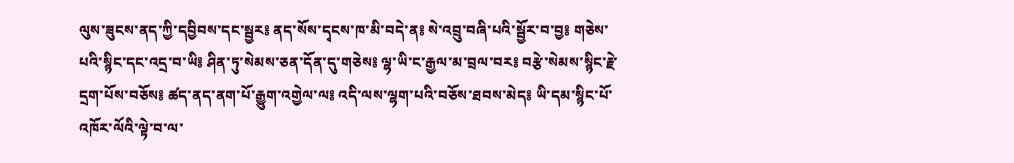ལུས་ཟུངས་ནད་ཀྱི་དབྱིབས་དང་སྦྱར༔ ནད་སོས་དྭངས་ཁ་མི་བདེ་ན༔ སེ་འབྲུ་བཞི་པའི་སྦྱོར་བ་བྱ༔ གཅེས་པའི་སྙིང་དང་འདྲ་བ་ཡི༔ ཤིན་ཏུ་སེམས་ཅན་དོན་དུ་གཅེས༔ ལྷ་ཡི་ང་རྒྱལ་མ་བྲལ་བར༔ བརྩེ་སེམས་སྙིང་རྗེ་དྲག་པོས་བཅོས༔ ཚད་ནད་ནག་པོ་རྒྱུག་འགྱེལ་ལ༔ འདི་ལས་ལྷག་པའི་བཅོས་ཐབས་མེད༔ ཡི་དམ་སྙིང་པོ་འཁོར་ལོའི་ལྟེ་བ་ལ་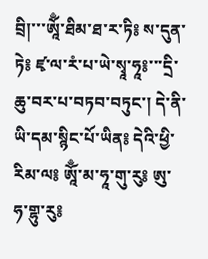བྲི།་་་ཨཱོྃ་ཐིམ་ཐ་ར་ཏི༔ ས་དུན་ཏེ༔ ཛྭ་ལ་རཾ་པ་ཡེ་སྭཱ་ཧཱ༔་་་དྲི་ཆུ་བར་པ་བཏབ་བཏུང་། དེ་ནི་ཡི་དམ་སྙིང་པོ་ཡིན༔ དེའི་ཕྱི་རིམ་ལ༔ ཨཱོྃ་མ་ཧཱ་གུ་རུ༔ ཨུ་ཧ་གྷུ་རུ༔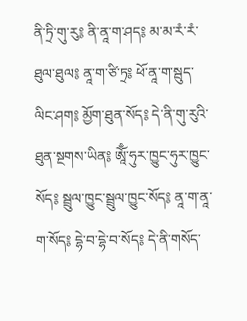ནི་ཏྲི་གུ་རུ༔ ནི་ནཱ་ག་ཤད༔ མ་མ་རཾ་རཾ་ཐུལ་ཐུལ༔ ནཱ་ག་ཙི་ཏྲ༔ ཕོ་ནཱ་ག་སྦུད་ལིང་ཤག༔ མྱོག་ཐུན་སོད༔ དེ་ནི་གུ་རུའི་ཐུན་སྔགས་ཡིན༔ ཨཱོྃ་ཧུར་ཁྱུང་ཧུར་ཁྱུང་སོད༔ སྦྲུལ་ཁྱུང་སྦྲུལ་ཁྱུང་སོད༔ ནཱ་ག་ནཱ་ག་སོད༔ དྷེ་བ་དྷེ་བ་སོད༔ དེ་ནི་གསོད་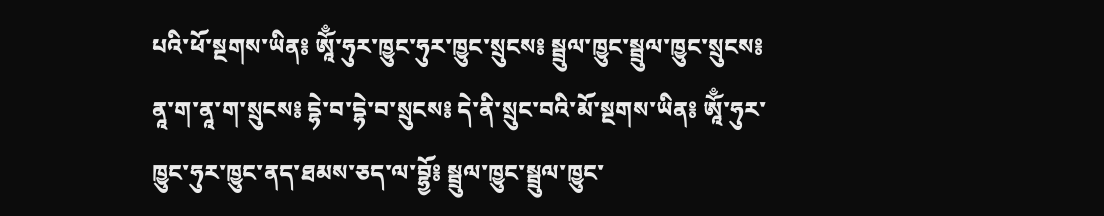པའི་ཕོ་སྔགས་ཡིན༔ ཨཱོྃ་ཧུར་ཁྱུང་ཧུར་ཁྱུང་སྲུངས༔ སྦྲུལ་ཁྱུང་སྦྲུལ་ཁྱུང་སྲུངས༔ ནཱ་ག་ནཱ་ག་སྲུངས༔ དྷེ་བ་དྷེ་བ་སྲུངས༔ དེ་ནི་སྲུང་བའི་མོ་སྔགས་ཡིན༔ ཨཱོྃ་ཧུར་ཁྱུང་ཧུར་ཁྱུང་ནད་ཐམས་ཅད་ལ་བྷྱོ༔ སྦྲུལ་ཁྱུང་སྦྲུལ་ཁྱུང་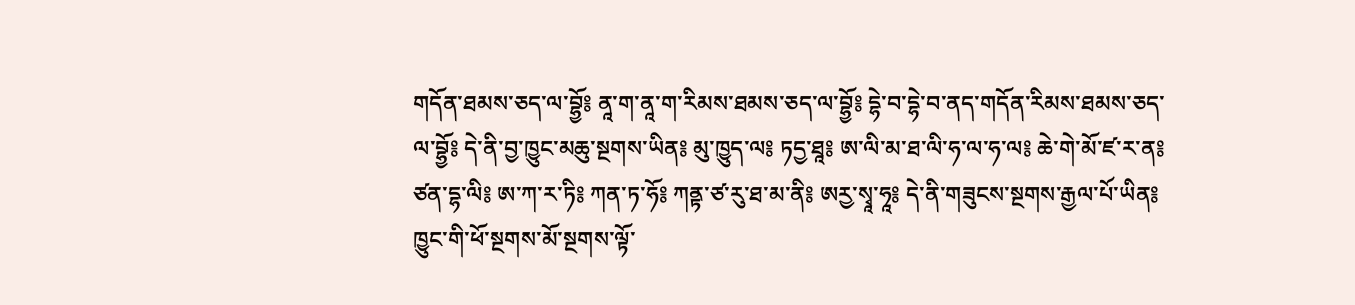གདོན་ཐམས་ཅད་ལ་བྷྱོ༔ ནཱ་ག་ནཱ་ག་རིམས་ཐམས་ཅད་ལ་བྷྱོ༔ དྷེ་བ་དྷེ་བ་ནད་གདོན་རིམས་ཐམས་ཅད་ལ་བྷྱོ༔ དེ་ནི་བྱ་ཁྱུང་མཆུ་སྔགས་ཡིན༔ མུ་ཁྱུད་ལ༔ ཏདྱ་ཐཱ༔ ཨ་ལི་མ་ཐ་ལི་ཧ་ལ་ཧ་ལ༔ ཆེ་གེ་མོ་ཛ་ར་ན༔ ཙན་དྷ་ལི༔ ཨ་ཀ་ར་ཏི༔ ཀན་ཏ་ཧོ༔ ཀནྟ་ཙ་རུ་ཐ་མ་ནི༔ ཨརྱ་སྭཱ་ཧཱ༔ དེ་ནི་གཟུངས་སྔགས་རྒྱལ་པོ་ཡིན༔ ཁྱུང་གི་ཕོ་སྔགས་མོ་སྔགས་ལྟོ་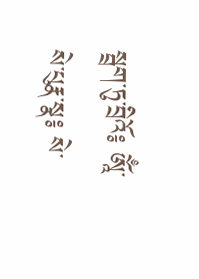སྦྲག་ཏུ་བྲིའོ༔ ཨཱོྃ་སེ་པུརྣ་སྣ༔ སེ་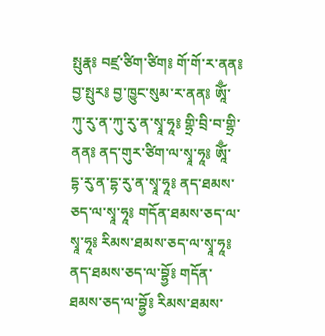སྤུརྣ༔ བཛྲ་ཙིག་ཙིག༔ གོ་གོ་ར་ནན༔ བྱ་སྤུར༔ བྱ་ཁྱུང་སུམ་ར་ནན༔ ཨཱོྃ་ཀུ་རུ་ན་ཀུ་རུ་ན་སྭཱ་ཧཱ༔ གྷྲི་བྲི་བ་གྷྲི་ནན༔ ནད་གུར་ཙིག་ལ་སྭཱ་ཧཱ༔ ཨཱོྃ་དྷ་རུ་ན་དྷ་རུ་ན་སྭཱ་ཧཱ༔ ནད་ཐམས་ཅད་ལ་སྭཱ་ཧཱ༔ གདོན་ཐམས་ཅད་ལ་སྭཱ་ཧཱ༔ རིམས་ཐམས་ཅད་ལ་སྭཱ་ཧཱ༔ ནད་ཐམས་ཅད་ལ་བྷྱོ༔ གདོན་ཐམས་ཅད་ལ་བྷྱོ༔ རིམས་ཐམས་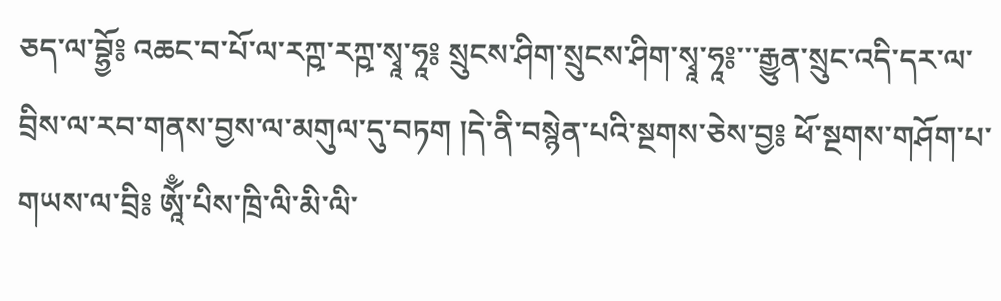ཅད་ལ་བྷྱོ༔ འཆང་བ་པོ་ལ་རཀྵ་རཀྵ་སྭཱ་ཧཱ༔ སྲུངས་ཤིག་སྲུངས་ཤིག་སྭཱ་ཧཱ༔་་་རྒྱུན་སྲུང་འདི་དར་ལ་བྲིས་ལ་རབ་གནས་བྱས་ལ་མགུལ་དུ་བཏག །དེ་ནི་བསྙེན་པའི་སྔགས་ཅེས་བྱ༔ ཕོ་སྔགས་གཤོག་པ་གཡས་ལ་བྲི༔ ཨཱོྃ་པིས་ཁྲི་ལི་མི་ལི་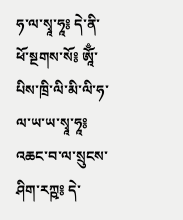ཧ་ལ་སྭཱ་ཧཱ༔ དེ་ནི་ཕོ་སྔགས་སོ༔ ཨཱོྃ་པིས་ཁྲི་ལི་མི་ལི་ཧ་ལ་ཡ་ཡ་སྭཱ་ཧཱ༔ འཆང་བ་ལ་སྲུངས་ཤིག་རཀྵ༔ དེ་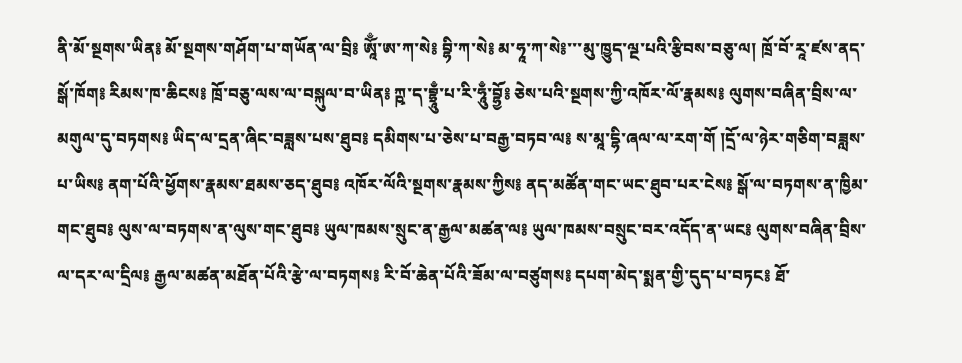ནི་མོ་སྔགས་ཡིན༔ མོ་སྔགས་གཤོག་པ་གཡོན་ལ་བྲི༔ ཨཱོྃ་ཨ་ཀ་སེ༔ བྷི་ཀ་སེ༔ མ་ཧཱ་ཀ་སེ༔་་་མུ་ཁྱུད་ལྔ་པའི་རྩིབས་བཅུ་ལ། ཁྲོ་བོ་རཱ་ཛས་ནད་སྒོ་ཁོག༔ རིམས་ཁ་ཆིངས༔ ཁྲོ་བཅུ་ལས་ལ་བསྐུལ་བ་ཡིན༔ ཀྵ་ད་བྷྲཱུྃ་པ་རི་ཧཱུྃ་བྷྱོ༔ ཅེས་པའི་སྔགས་ཀྱི་འཁོར་ལོ་རྣམས༔ ལུགས་བཞིན་བྲིས་ལ་མགུལ་དུ་བཏགས༔ ཡིད་ལ་དྲན་ཞིང་བཟླས་པས་ཐུབ༔ དམིགས་པ་ཅེས་པ་བརྒྱ་བཏབ་ལ༔ ས་མཱ་དྷི་ཞལ་ལ་རག་གོ །དྲོ་ལ་ཉེར་གཅིག་བཟླས་པ་ཡིས༔ ནག་པོའི་ཕྱོགས་རྣམས་ཐམས་ཅད་ཐུབ༔ འཁོར་ལོའི་སྔགས་རྣམས་ཀྱིས༔ ནད་མཚོན་གང་ཡང་ཐུབ་པར་ངེས༔ སྒོ་ལ་བཏགས་ན་ཁྱིམ་གང་ཐུབ༔ ལུས་ལ་བཏགས་ན་ལུས་གང་ཐུབ༔ ཡུལ་ཁམས་སྲུང་ན་རྒྱལ་མཚན་ལ༔ ཡུལ་ཁམས་བསྲུང་བར་འདོད་ན་ཡང༔ ལུགས་བཞིན་བྲིས་ལ་དར་ལ་དྲིལ༔ རྒྱལ་མཚན་མཐོན་པོའི་རྩེ་ལ་བཏགས༔ རི་བོ་ཆེན་པོའི་ཟོམ་ལ་བཙུགས༔ དཔག་མེད་སྨན་གྱི་དུད་པ་བཏང༔ ཐོ་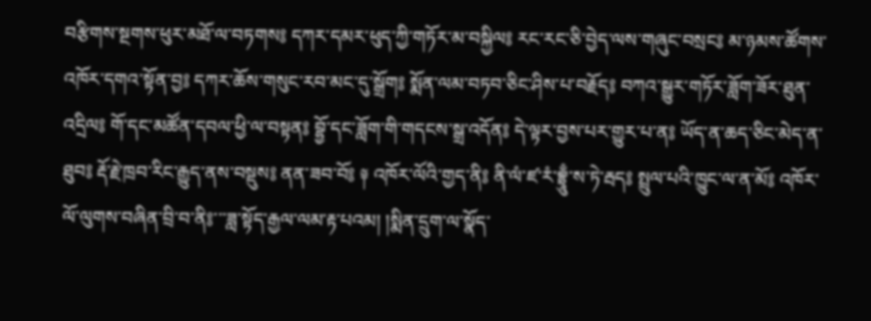བརྩིགས་སྔགས་ཕུར་མཐོ་ལ་བཏགས༔ དཀར་དམར་ཕུད་ཀྱི་གཏོར་མ་བསྐྱིལ༔ རང་རང་ཅི་བྱེད་ལས་གཞུང་བསྲང༔ མ་ཉམས་ཚོགས་འཁོར་དགའ་སྟོན་བྱ༔ དཀར་ཆོས་གསུང་རབ་མང་དུ་སྒྲོག༔ སྨོན་ལམ་བཏབ་ཅིང་ཤིས་པ་བརྗོད༔ བཀའ་སྒྱུར་གཏོར་ཟློག་ཟོར་ཐུན་འདྲིལ༔ གོ་དང་མཚོན་དབལ་ཕྱི་ལ་བསྟན༔ བྷྱོ་དང་ཟློག་གི་གདངས་སྒྲ་འདོན༔ དེ་ལྟར་བྱས་པར་གྱུར་པ་ན༔ ཡོད་ན་ཆད་ཅིང་མེད་ན་ཐུབ༔ རྡོ་རྗེ་ཁྲབ་རིང་རྒྱུད་ནས་བསྡུས༔ ནན་ཟབ་བོ༔ ༈ འཁོར་ལོའི་གྱད་ནི༔ ནི་ལཾ་ཛ་རཾ་བྷྲཱུྃ་ས་ཏེ་རྦད༔ སྤྲུལ་པའི་ཁྱུང་ལ་ན་མོ༔ འཁོར་ལོ་ལུགས་བཞིན་བྲི་བ་ནི༔་་་ཟླ་སྟོད་རྒྱལ་ལམ་རྟ་པའམ། །སྨིན་དྲུག་ལ་སྣོད་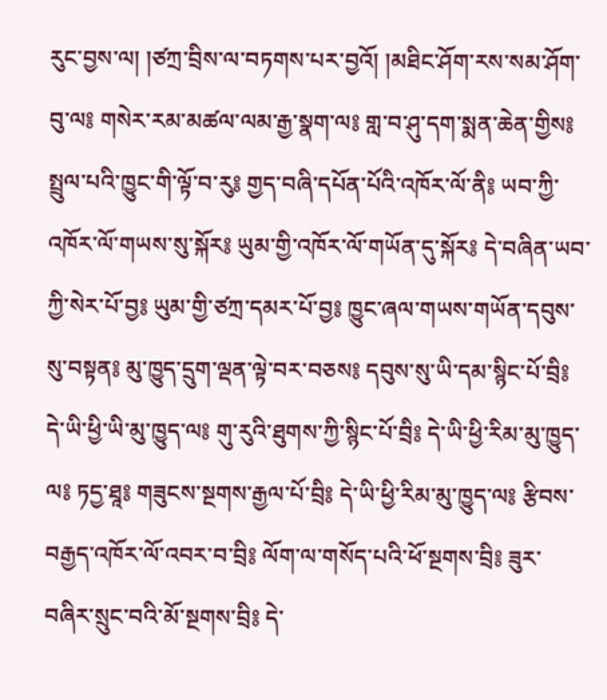རུང་བྱས་ལ། །ཙཀྲ་བྲིས་ལ་བཏགས་པར་བྱའོ། །མཐིང་ཤོག་རས་སམ་ཤོག་བུ་ལ༔ གསེར་རམ་མཚལ་ལམ་རྒྱ་སྣག་ལ༔ གླ་བ་ཤུ་དག་སྨན་ཆེན་གྱིས༔ སྤྲུལ་པའི་ཁྱུང་གི་ལྟོ་བ་རུ༔ གྱད་བཞི་དཔོན་པོའི་འཁོར་ལོ་ནི༔ ཡབ་ཀྱི་འཁོར་ལོ་གཡས་སུ་སྐོར༔ ཡུམ་གྱི་འཁོར་ལོ་གཡོན་དུ་སྐོར༔ དེ་བཞིན་ཡབ་ཀྱི་སེར་པོ་བྱ༔ ཡུམ་གྱི་ཙཀྲ་དམར་པོ་བྱ༔ ཁྱུང་ཞལ་གཡས་གཡོན་དབུས་སུ་བསྟན༔ མུ་ཁྱུད་དྲུག་ལྡན་ལྟེ་བར་བཅས༔ དབུས་སུ་ཡི་དམ་སྙིང་པོ་བྲི༔ དེ་ཡི་ཕྱི་ཡི་མུ་ཁྱུད་ལ༔ གུ་རུའི་ཐུགས་ཀྱི་སྙིང་པོ་བྲི༔ དེ་ཡི་ཕྱི་རིམ་མུ་ཁྱུད་ལ༔ ཏདྱ་ཐཱ༔ གཟུངས་སྔགས་རྒྱལ་པོ་བྲི༔ དེ་ཡི་ཕྱི་རིམ་མུ་ཁྱུད་ལ༔ རྩིབས་བརྒྱད་འཁོར་ལོ་འབར་བ་བྲི༔ ལོག་ལ་གསོད་པའི་ཕོ་སྔགས་བྲི༔ ཟུར་བཞིར་སྲུང་བའི་མོ་སྔགས་བྲི༔ དེ་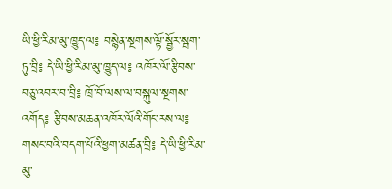ཡི་ཕྱི་རིམ་མུ་ཁྱུད་ལ༔ བསྙེན་སྔགས་ལྟོ་སྦྱོར་སྦག་ཏུ་བྲི༔ དེ་ཡི་ཕྱི་རིམ་མུ་ཁྱུད་ལ༔ འཁོར་ལོ་རྩིབས་བཅུ་འབར་བ་བྲི༔ ཁྲོ་བོ་ལས་ལ་བསྐུལ་སྔགས་འགོད༔ རྩིབས་མཆན་འཁོར་ལོའི་གོང་རས་ལ༔ གསང་བའི་བདག་པོའི་ཕྱག་མཚན་བྲི༔ དེ་ཡི་ཕྱི་རིམ་མུ་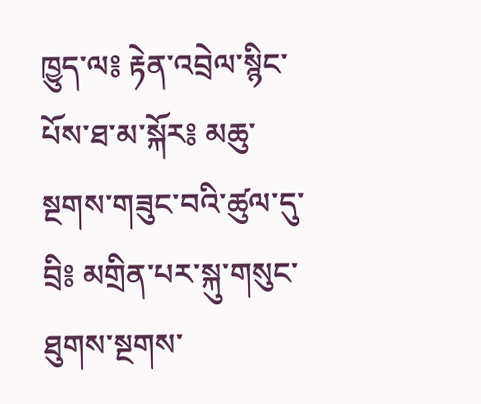ཁྱུད་ལ༔ རྟེན་འབྲེལ་སྙིང་པོས་ཐ་མ་སྐོར༔ མཆུ་སྔགས་གཟུང་བའི་ཚུལ་དུ་བྲི༔ མགྲིན་པར་སྐུ་གསུང་ཐུགས་སྔགས་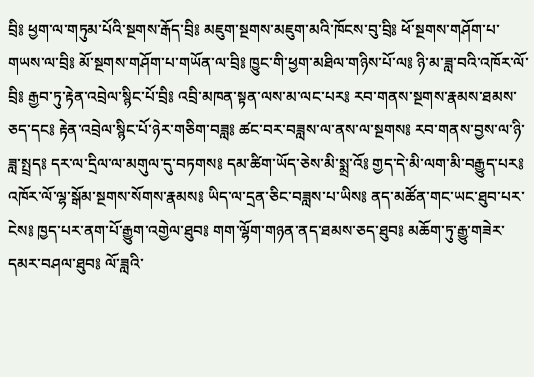བྲི༔ ཕྱག་ལ་གཏུམ་པོའི་སྔགས་རྒོད་བྲི༔ མཇུག་སྔགས་མཇུག་མའི་ཁོངས་བུ་བྲི༔ ཕོ་སྔགས་གཤོག་པ་གཡས་ལ་བྲི༔ མོ་སྔགས་གཤོག་པ་གཡོན་ལ་བྲི༔ ཁྱུང་གི་ཕྱག་མཐིལ་གཉིས་པོ་ལ༔ ཉི་མ་ཟླ་བའི་འཁོར་ལོ་བྲི༔ རྒྱབ་ཏུ་རྟེན་འབྲེལ་སྙིང་པོ་བྲི༔ འབྲི་མཁན་སྟན་ལས་མ་ལང་པར༔ རབ་གནས་སྔགས་རྣམས་ཐམས་ཅད་དང༔ རྟེན་འབྲེལ་སྙིང་པོ་ཉེར་གཅིག་བཟླ༔ ཚང་བར་བཟླས་ལ་ནས་ལ་སྔགས༔ རབ་གནས་བྱས་ལ་ཉི་ཟླ་སྤྲད༔ དར་ལ་དྲིལ་ལ་མགུལ་དུ་བཏགས༔ དམ་ཚིག་ཡོད་ཅེས་མི་སྨྲ་འོ༔ གྱད་དེ་མི་ལག་མི་བརྒྱུད་པར༔ འཁོར་ལོ་ལྷ་སྒོམ་སྔགས་སོགས་རྣམས༔ ཡིད་ལ་དྲན་ཅིང་བཟླས་པ་ཡིས༔ ནད་མཚོན་གང་ཡང་ཐུབ་པར་ངེས༔ ཁྱད་པར་ནག་པོ་རྒྱུག་འགྱེལ་ཐུབ༔ གག་ལྷོག་གཉན་ནད་ཐམས་ཅད་ཐུབ༔ མཆོག་ཏུ་རྒྱུ་གཟེར་དམར་བཤལ་ཐུབ༔ ལོ་ཟླའི་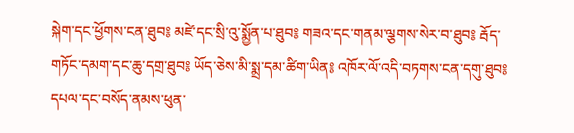སྐེག་དང་ཕྱོགས་ངན་ཐུབ༔ མཛེ་དང་སྲི་འུ་སྨྱོན་པ་ཐུབ༔ གཟའ་དང་གནམ་ལྕགས་སེར་བ་ཐུབ༔ རྦོད་གཏོང་དམག་དང་ཆུ་དགྲ་ཐུབ༔ ཡོད་ཅེས་མི་སྨྲ་དམ་ཚིག་ཡིན༔ འཁོར་ལོ་འདི་བཏགས་ངན་དགུ་ཐུབ༔ དཔལ་དང་བསོད་ནམས་ཕུན་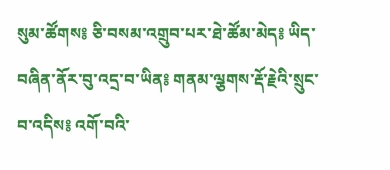སུམ་ཚོགས༔ ཅི་བསམ་འགྲུབ་པར་ཐེ་ཚོམ་མེད༔ ཡིད་བཞིན་ནོར་བུ་འདྲ་བ་ཡིན༔ གནམ་ལྕགས་རྡོ་རྗེའི་སྲུང་བ་འདིས༔ འགོ་བའི་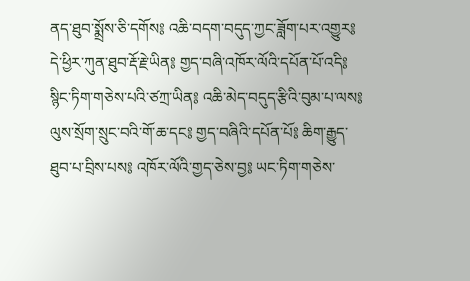ནད་ཐུབ་སྨྲོས་ཅི་དགོས༔ འཆི་བདག་བདུད་ཀྱང་ཟློག་པར་འགྱུར༔ དེ་ཕྱིར་ཀུན་ཐུབ་རྡོ་རྗེ་ཡིན༔ གྱད་བཞི་འཁོར་ལོའི་དཔོན་པོ་འདི༔ སྙིང་ཏིག་གཅེས་པའི་ཙཀྲ་ཡིན༔ འཆི་མེད་བདུད་རྩིའི་བུམ་པ་ལས༔ ལུས་སྲོག་སྲུང་བའི་གོ་ཆ་དང༔ གྱད་བཞིའི་དཔོན་པོ༔ ཆིག་རྒྱུད་ཐུབ་པ་བྲིས་པས༔ འཁོར་ལོའི་གྱད་ཅེས་བྱ༔ ཡང་ཏིག་གཅེས་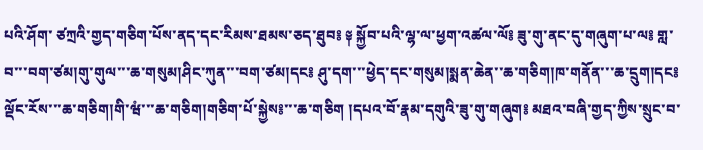པའི་ཤོག་ ཙཀྲའི་གྱད་གཅིག་པོས་ནད་དང་རིམས་ཐམས་ཅད་ཐུབ༔ ༈ སྐྱོབ་པའི་ལྷ་ལ་ཕྱག་འཚལ་ལོ༔ ཟུ་གུ་ནང་དུ་གཞུག་པ་ལ༔ གླ་བ་་་བག་ཙམ།གུ་གུལ་་་ཆ་གསུམ།ཤིང་ཀུན་་་བག་ཙམ།དང༔ ཤུ་དག་་་ཕྱེད་དང་གསུམ།སྨན་ཆེན་་ཆ་གཅིག།ཁ་གནོན་་་ཆ་དྲུག།དང༔ ལྡོང་རོས་་་ཆ་གཅིག།གི་ཝཾ་་་ཆ་གཅིག།གཅིག་པོ་སྐྱེས༔་་་ཆ་གཅིག །དཔའ་བོ་རྣམ་དགུའི་ཟུ་གུ་གཞུག༔ མཐའ་བཞི་གྱད་ཀྱིས་སྲུང་བ་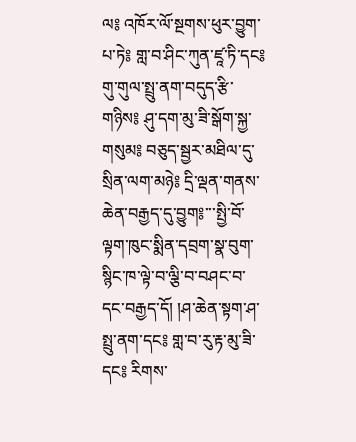ལ༔ འཁོར་ལོ་སྔགས་ཕུར་བྱུག་པ་ཏེ༔ གླ་བ་ཤིང་ཀུན་ཛཱ་ཏི་དང༔ གུ་གུལ་སྤྲུ་ནག་བདུད་རྩི་གཉིས༔ ཤུ་དག་མུ་ཟི་སྒོག་སྐྱ་གསུམ༔ བཅུད་སྦྱར་མཐིལ་དུ་སྲིན་ལག་མཉེ༔ དྲི་ལྡན་གནས་ཆེན་བརྒྱད་དུ་བྱུག༔་་་སྤྱི་བོ་ལྟག་ཁུང་སྨིན་དབྲག་སྣ་བུག་སྙིང་ཁ་ལྟེ་བ་ལྕི་བ་བཤང་བ་དང་བརྒྱད་དོ། །ཤ་ཆེན་སྟག་ཤ་སྤྲུ་ནག་དང༔ གླ་བ་རུ་རྟ་མུ་ཟི་དང༔ རིགས་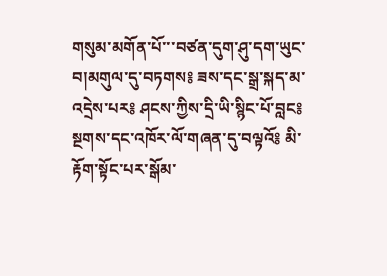གསུམ་མགོན་པོ་་་བཙན་དུག་ཤུ་དག་ཡུང་བ།མགུལ་དུ་བཏགས༔ ཟས་དང་སྒྲ་སྐད་མ་འདྲེས་པར༔ ཤངས་ཀྱིས་དྲི་ཡི་སྙིང་པོ་བླང༔ སྔགས་དང་འཁོར་ལོ་གཞན་དུ་བལྟའོ༔ མི་རྟོག་སྟོང་པར་སྒོམ་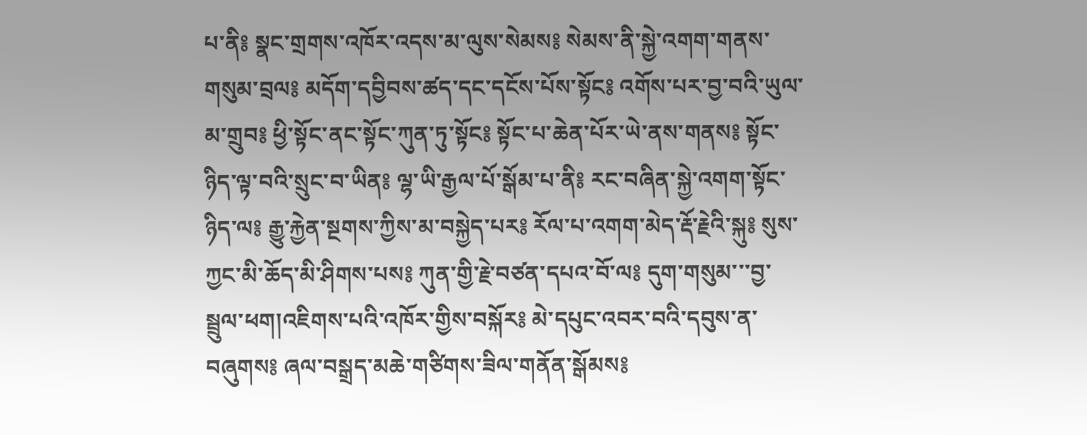པ་ནི༔ སྣང་གྲགས་འཁོར་འདས་མ་ལུས་སེམས༔ སེམས་ནི་སྐྱེ་འགག་གནས་གསུམ་བྲལ༔ མདོག་དབྱིབས་ཚད་དང་དངོས་པོས་སྟོང༔ འགོས་པར་བྱ་བའི་ཡུལ་མ་གྲུབ༔ ཕྱི་སྟོང་ནང་སྟོང་ཀུན་ཏུ་སྟོང༔ སྟོང་པ་ཆེན་པོར་ཡེ་ནས་གནས༔ སྟོང་ཉིད་ལྟ་བའི་སྲུང་བ་ཡིན༔ ལྷ་ཡི་རྒྱལ་པོ་སྒོམ་པ་ནི༔ རང་བཞིན་སྐྱེ་འགག་སྟོང་ཉིད་ལ༔ རྒྱུ་རྐྱེན་སྔགས་ཀྱིས་མ་བསྐྱེད་པར༔ རོལ་པ་འགག་མེད་རྡོ་རྗེའི་སྐུ༔ སུས་ཀྱང་མི་ཆོད་མི་ཤིགས་པས༔ ཀུན་གྱི་རྗེ་བཙན་དཔའ་བོ་ལ༔ དུག་གསུམ་་་བྱ་སྦྲུལ་ཕག།འཇིགས་པའི་འཁོར་གྱིས་བསྐོར༔ མེ་དཔུང་འབར་བའི་དབུས་ན་བཞུགས༔ ཞལ་བསྒྲད་མཆེ་གཙིགས་ཟིལ་གནོན་སྒོམས༔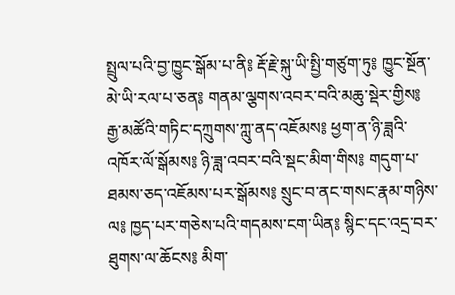སྤྲུལ་པའི་བྱ་ཁྱུང་སྒོམ་པ་ནི༔ རྡོ་རྗེ་སྐུ་ཡི་སྤྱི་གཙུག་ཏུ༔ ཁྱུང་སྔོན་མེ་ཡི་རལ་པ་ཅན༔ གནམ་ལྕགས་འབར་བའི་མཆུ་སྡེར་གྱིས༔ རྒྱ་མཚོའི་གཏིང་དཀྲུགས་ཀླུ་ནད་འཇོམས༔ ཕྱག་ན་ཉི་ཟླའི་འཁོར་ལོ་སྒོམས༔ ཉི་ཟླ་འབར་བའི་སྡང་མིག་གིས༔ གདུག་པ་ཐམས་ཅད་འཇོམས་པར་སྒོམས༔ སྲུང་བ་ནང་གསང་རྣམ་གཉིས་ལ༔ ཁྱད་པར་གཅེས་པའི་གདམས་ངག་ཡིན༔ སྙིང་དང་འདྲ་བར་ཐུགས་ལ་ཆོངས༔ མིག་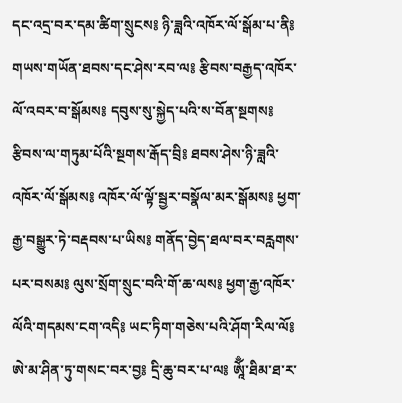དང་འདྲ་བར་དམ་ཚིག་སྲུངས༔ ཉི་ཟླའི་འཁོར་ལོ་སྒོམ་པ་ནི༔ གཡས་གཡོན་ཐབས་དང་ཤེས་རབ་ལ༔ རྩིབས་བརྒྱད་འཁོར་ལོ་འབར་བ་སྒོམས༔ དབུས་སུ་སྐྱེད་པའི་ས་བོན་སྔགས༔ རྩིབས་ལ་གཏུམ་པོའི་སྔགས་རྒོད་བྲི༔ ཐབས་ཤེས་ཉི་ཟླའི་འཁོར་ལོ་སྒོམས༔ འཁོར་ལོ་ལྟོ་སྦྱར་བསྣོལ་མར་སྒོམས༔ ཕྱག་རྒྱ་བསྒྱུར་ཏེ་བརྡབས་པ་ཡིས༔ གནོད་བྱེད་ཐལ་བར་བརླགས་པར་བསམ༔ ལུས་སྲོག་སྲུང་བའི་གོ་ཆ་ལས༔ ཕྱག་རྒྱ་འཁོར་ལོའི་གདམས་ངག་འདི༔ ཡང་ཏིག་གཅེས་པའི་ཤོག་རིལ་ལོ༔ ཨེ་མ་ཤིན་ཏུ་གསང་བར་བྱ༔ དྲི་ཆུ་བར་པ་ལ༔ ཨཱོྃ་ཐིམ་ཐ་ར་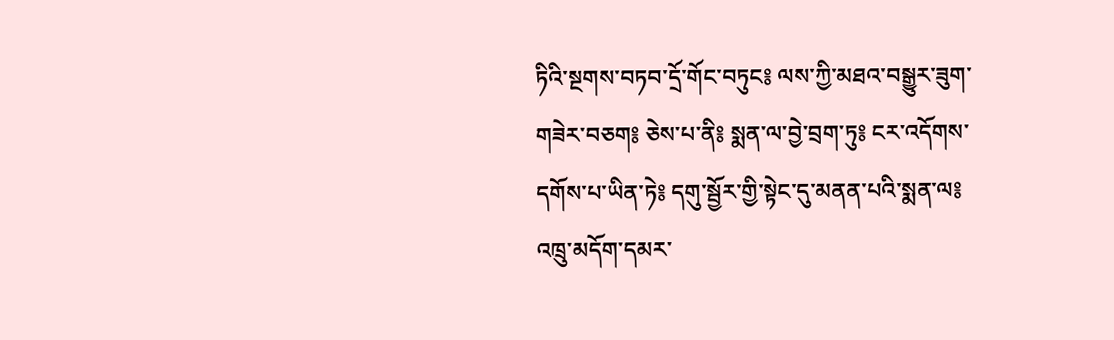ཏིའི་སྔགས་བཏབ་དྲོ་གོང་བཏུང༔ ལས་ཀྱི་མཐའ་བསྒྱུར་ཟུག་གཟེར་བཅག༔ ཅེས་པ་ནི༔ སྨན་ལ་བྱེ་བྲག་ཏུ༔ ངར་འདོགས་དགོས་པ་ཡིན་ཏེ༔ དགུ་སྦྱོར་གྱི་སྟེང་དུ་མནན་པའི་སྨན་ལ༔ འཁྲུ་མདོག་དམར་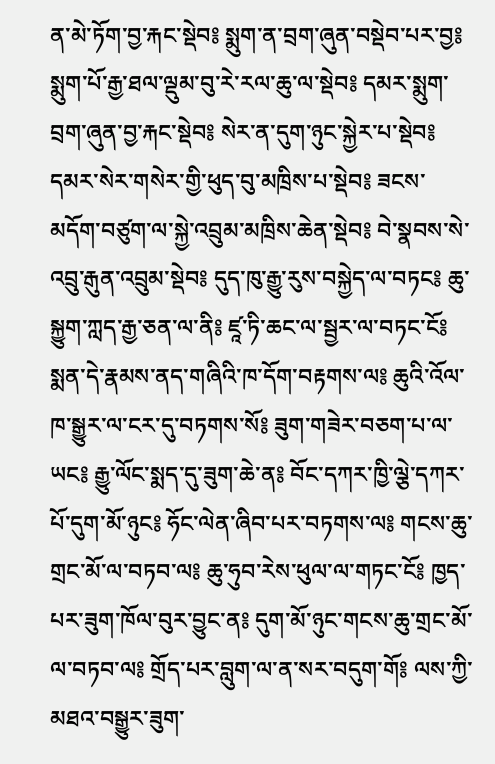ན་མེ་ཏོག་བྱ་རྐང་སྡེབ༔ སྨུག་ན་བྲག་ཞུན་བསྡེབ་པར་བྱ༔ སྨུག་པོ་རྒྱ་ཐལ་ལྡུམ་བུ་རེ་རལ་ཆུ་ལ་སྡེབ༔ དམར་སྨུག་བྲག་ཞུན་བྱ་རྐང་སྡེབ༔ སེར་ན་དུག་ཉུང་སྐྱེར་པ་སྡེབ༔ དམར་སེར་གསེར་གྱི་ཕུད་བུ་མཁྲིས་པ་སྡེབ༔ ཟངས་མདོག་བཙུག་ལ་སྐྱེ་འབྲུམ་མཁྲིས་ཆེན་སྡེབ༔ བེ་སྣབས་སེ་འབྲུ་རྒུན་འབྲུམ་སྡེབ༔ དུད་ཁུ་རྒྱུ་རུས་བསྐྱེད་ལ་བཏང༔ ཆུ་སྐྱུག་ཀླད་རྒྱ་ཅན་ལ་ནི༔ ཛཱ་ཏི་ཆང་ལ་སྦྱར་ལ་བཏང་ངོ༔ སྨན་དེ་རྣམས་ནད་གཞིའི་ཁ་དོག་བརྟགས་ལ༔ ཆུའི་འོལ་ཁ་སྒྱུར་ལ་ངར་དུ་བཏགས་སོ༔ ཟུག་གཟེར་བཅག་པ་ལ་ཡང༔ རྒྱུ་ལོང་སྨད་དུ་ཟུག་ཆེ་ན༔ བོང་དཀར་ཁྱི་ལྕེ་དཀར་པོ་དུག་མོ་ཉུང༔ ཧོང་ལེན་ཞིབ་པར་བཏགས་ལ༔ གངས་ཆུ་གྲང་མོ་ལ་བཏབ་ལ༔ ཆུ་ཧུབ་རེས་ཕུལ་ལ་གཏང་ངོ༔ ཁྱད་པར་ཟུག་ཁོལ་བུར་བྱུང་ན༔ དུག་མོ་ཉུང་གངས་ཆུ་གྲང་མོ་ལ་བཏབ་ལ༔ གྲོད་པར་བླུག་ལ་ན་སར་བདུག་གོ༔ ལས་ཀྱི་མཐའ་བསྒྱུར་ཟུག་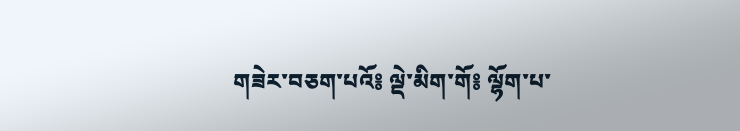གཟེར་བཅག་པའོ༔ ལྡེ་མིག་གོ༔ ལྷོག་པ་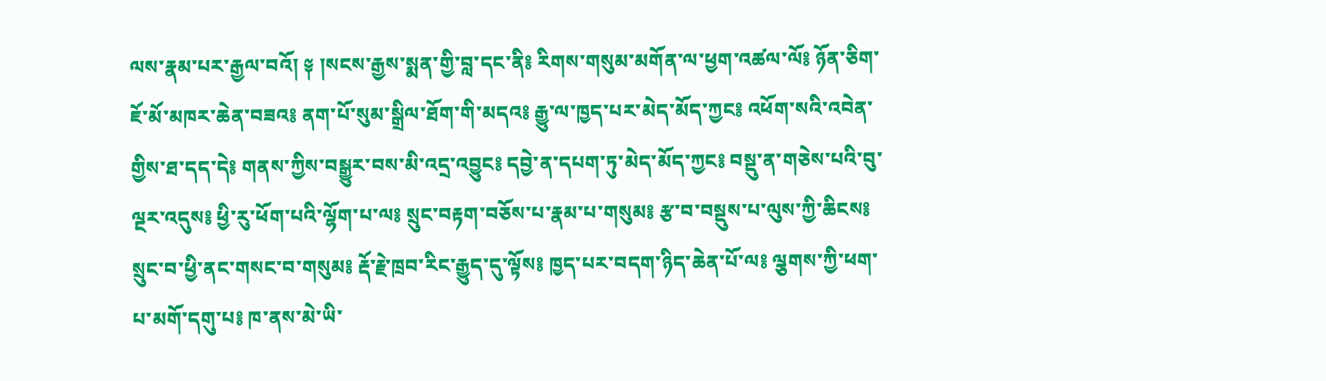ལས་རྣམ་པར་རྒྱལ་བའོ། ༈ །སངས་རྒྱས་སྨན་གྱི་བླ་དང་ནི༔ རིགས་གསུམ་མགོན་ལ་ཕྱག་འཚལ་ལོ༔ ཉོན་ཅིག་ཇོ་མོ་མཁར་ཆེན་བཟའ༔ ནག་པོ་སུམ་སྒྲིལ་ཐོག་གི་མདའ༔ རྒྱུ་ལ་ཁྱད་པར་མེད་མོད་ཀྱང༔ འཕོག་སའི་འབེན་གྱིས་ཐ་དད་དེ༔ གནས་ཀྱིས་བསྒྱུར་བས་མི་འདྲ་འབྱུང༔ དབྱེ་ན་དཔག་ཏུ་མེད་མོད་ཀྱང༔ བསྡུ་ན་གཅེས་པའི་བུ་ལྔར་འདུས༔ ཕྱི་རུ་ཕོག་པའི་ལྷོག་པ་ལ༔ སྲུང་བརྟག་བཅོས་པ་རྣམ་པ་གསུམ༔ རྩ་བ་བསྡུས་པ་ལུས་ཀྱི་ཆིངས༔ སྲུང་བ་ཕྱི་ནང་གསང་བ་གསུམ༔ རྡོ་རྗེ་ཁྲབ་རིང་རྒྱུད་དུ་ལྟོས༔ ཁྱད་པར་བདག་ཉིད་ཆེན་པོ་ལ༔ ལྕགས་ཀྱི་ཕག་པ་མགོ་དགུ་པ༔ ཁ་ནས་མེ་ཡི་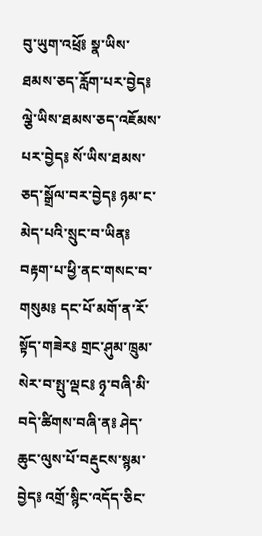བུ་ཡུག་འཕྲོ༔ སྣ་ཡིས་ཐམས་ཅད་རློག་པར་བྱེད༔ ལྕེ་ཡིས་ཐམས་ཅད་འཇོམས་པར་བྱེད༔ སོ་ཡིས་ཐམས་ཅད་སྒྲོལ་བར་བྱེད༔ ཉམ་ང་མེད་པའི་སྲུང་བ་ཡིན༔ བརྟག་པ་ཕྱི་ནང་གསང་བ་གསུམ༔ དང་པོ་མགོ་ན་རོ་སྟོད་གཟེར༔ གྲང་ཤུམ་ཁྲུམ་སེར་བ་སྤུ་ལྡང༔ ཉྭ་བཞི་མི་བདེ་ཚིགས་བཞི་ན༔ ཤེད་ཆུང་ལུས་པོ་བརྡུངས་སྙམ་བྱེད༔ འགྲོ་སྙིང་འདོད་ཅིང་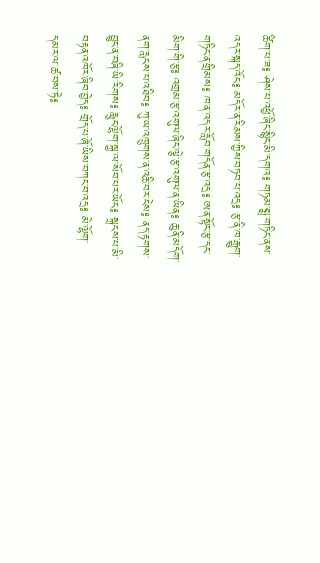ཚིག་པ་ཟ༔ ཤེས་པ་འཕྱོ་ཞིང་སྙིང་མི་དགའ༔ གཏམ་སྨྲ་གཏིང་ནས་འདར་སྐད་འོང༔ མདོར་ན་རིམས་ཀྱིས་བཏབ་པ་འདྲ༔ རྩ་ནི་ཁ་རྒྱུག་གཏིང་ན་གྲིམས༔ ཁ་ན་འདར་རློབ་གདོན་རྩ་འདྲ༔ ཨན་སྟོང་རྩ་དང་མིག་གི་རྩ༔ འགྲམ་རྩ་འགུལ་ཞིང་ལྕེ་རྩ་འགུལ་ན་ཡིན༔ ཆུ་ནི་མདོག་ནག་རླངས་པ་འཐིབ༔ ཀུ་ཡ་འཁྲུགས་ན་འཆི་བར་ངེས༔ ནད་རྟགས་བྱུང་ན་བཞི་ཡི་རིགས༔ རླུང་ལྷོག་སྐྱ་ལ་སོབ་པར་ཡོང༔ སྐྲངས་པ་མི་བརྟན་འཁོར་ཞིབ་བྱེད༔ གྲོད་པ་ཞོ་ཡིས་བཀང་བ་འདྲ༔ མེ་ལྷོག་དམར་ལ་ཚ་བས་ཏེ༔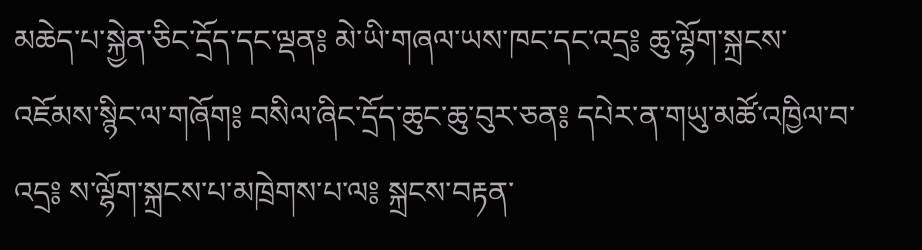མཆེད་པ་སྐྱེན་ཅིང་དྲོད་དང་ལྡན༔ མེ་ཡི་གཞལ་ཡས་ཁང་དང་འདྲ༔ ཆུ་ལྷོག་སྐྲངས་འཇོམས་སྙིང་ལ་གཞོག༔ བསིལ་ཞིང་དྲོད་ཆུང་ཆུ་བུར་ཅན༔ དཔེར་ན་གཡུ་མཚོ་འཁྱིལ་བ་འདྲ༔ ས་ལྷོག་སྐྲངས་པ་མཁྲེགས་པ་ལ༔ སྐྲངས་བརྟན་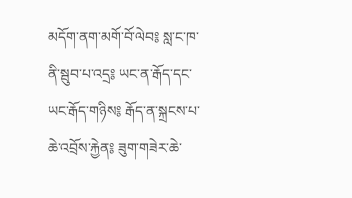མདོག་ནག་མགོ་བོ་ལེབ༔ སླ་ང་ཁ་ནི་སྦུབ་པ་འདྲ༔ ཡང་ན་རྒོད་དང་ཡང་རྒོད་གཉིས༔ རྒོད་ན་སྐྲངས་པ་ཆེ་འབྲོས་རྐྱེན༔ ཟུག་གཟེར་ཆེ་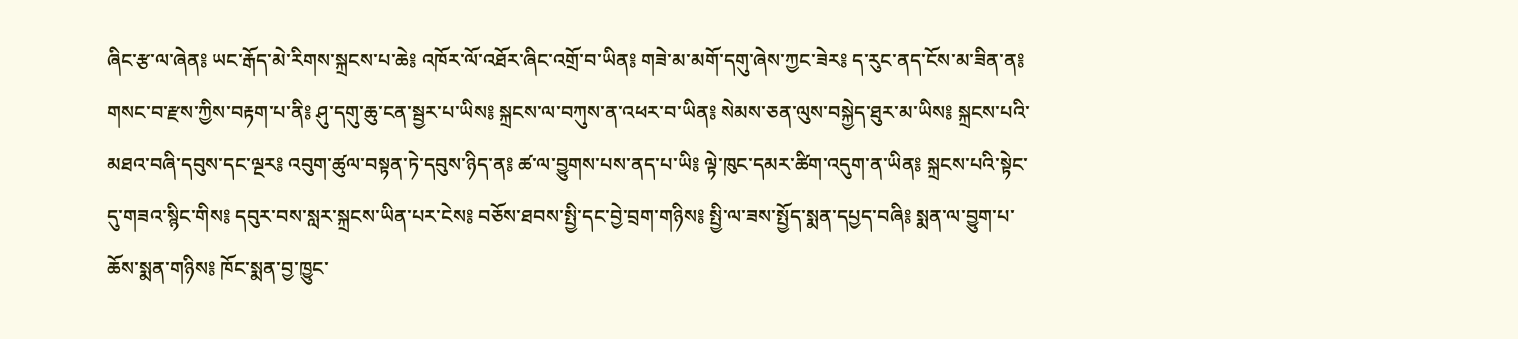ཞིང་རྩ་ལ་ཞེན༔ ཡང་རྒོད་མེ་རིགས་སྐྲངས་པ་ཆེ༔ འཁོར་ལོ་འཐོར་ཞིང་འགྲོ་བ་ཡིན༔ གཟེ་མ་མགོ་དགུ་ཞེས་ཀྱང་ཟེར༔ ད་རུང་ནད་ངོས་མ་ཟིན་ན༔ གསང་བ་རྫས་ཀྱིས་བརྟག་པ་ནི༔ ཤུ་དགུ་ཆུ་ངན་སྦྱར་པ་ཡིས༔ སྐྲངས་ལ་བཀུས་ན་འཕར་བ་ཡིན༔ སེམས་ཅན་ལུས་བསྐྱེད་ཐུར་མ་ཡིས༔ སྐྲངས་པའི་མཐའ་བཞི་དབུས་དང་ལྔར༔ འབུག་ཚུལ་བསྟན་ཏེ་དབུས་ཉིད་ན༔ ཚ་ལ་བྱུགས་པས་ནད་པ་ཡི༔ ལྟེ་ཁུང་དམར་ཚིག་འདུག་ན་ཡིན༔ སྐྲངས་པའི་སྟེང་དུ་གཟའ་སྙིང་གིས༔ དབུར་བས་སླར་སྐྲངས་ཡིན་པར་ངེས༔ བཅོས་ཐབས་སྤྱི་དང་བྱེ་བྲག་གཉིས༔ སྤྱི་ལ་ཟས་སྤྱོད་སྨན་དཔྱད་བཞི༔ སྨན་ལ་བྱུག་པ་ཆོས་སྨན་གཉིས༔ ཁོང་སྨན་བྱ་ཁྱུང་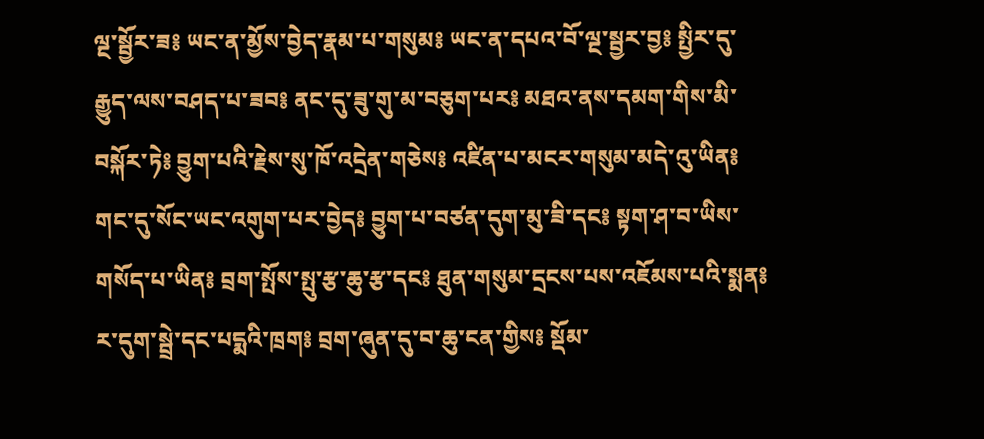ལྔ་སྦྱོར་ཟ༔ ཡང་ན་མྱོས་བྱེད་རྣམ་པ་གསུམ༔ ཡང་ན་དཔའ་བོ་ལྔ་སྦྱར་བྱ༔ སྤྱིར་དུ་རྒྱུད་ལས་བཤད་པ་ཟབ༔ ནང་དུ་ཟུ་གུ་མ་བཅུག་པར༔ མཐའ་ནས་དམག་གིས་མི་བསྐོར་ཏེ༔ བྱུག་པའི་རྗེས་སུ་ཁོ་འདྲེན་གཅེས༔ འཛིན་པ་མངར་གསུམ་མདེ་འུ་ཡིན༔ གང་དུ་སོང་ཡང་འགུག་པར་བྱེད༔ བྱུག་པ་བཙན་དུག་མུ་ཟི་དང༔ སྟག་ཤ་བ་ཡིས་གསོད་པ་ཡིན༔ བྲག་སྤོས་སྤུ་རྩ་ཆུ་རྩ་དང༔ ཐུན་གསུམ་དྲངས་པས་འཇོམས་པའི་སྨན༔ ར་དུག་སྦྲེ་དང་པདྨའི་ཁྲག༔ བྲག་ཞུན་དུ་བ་ཆུ་ངན་གྱིས༔ སྡོམ་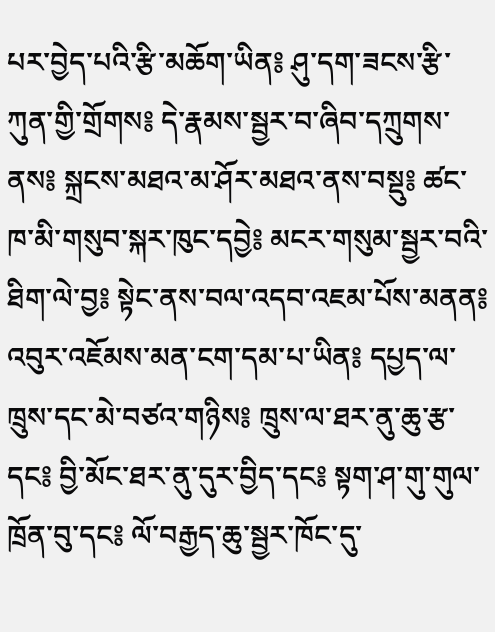པར་བྱེད་པའི་རྩི་མཆོག་ཡིན༔ ཤུ་དག་ཟངས་རྩི་ཀུན་གྱི་གྲོགས༔ དེ་རྣམས་སྦྱར་བ་ཞིབ་དཀྲུགས་ནས༔ སྐྲངས་མཐའ་མ་ཤོར་མཐའ་ནས་བསྡུ༔ ཚང་ཁ་མི་གསུབ་སྐར་ཁུང་དབྱེ༔ མངར་གསུམ་སྦྱར་བའི་ཐིག་ལེ་བྱ༔ སྟེང་ནས་བལ་འདབ་འཇམ་པོས་མནན༔ འབུར་འཇོམས་མན་ངག་དམ་པ་ཡིན༔ དཔྱད་ལ་ཁྲུས་དང་མེ་བཙའ་གཉིས༔ ཁྲུས་ལ་ཐར་ནུ་ཆུ་རྩ་དང༔ བྱི་མོང་ཐར་ནུ་དུར་བྱིད་དང༔ སྟག་ཤ་གུ་གུལ་ཁྲོན་བུ་དང༔ ལོ་བརྒྱད་ཆུ་སྦྱར་ཁོང་དུ་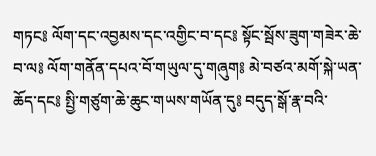གཏང༔ ལོག་དང་འབྱམས་དང་འགྱིང་བ་དང༔ སྟོང་སྦོས་ཟུག་གཟེར་ཆེ་བ་ལ༔ ལོག་གནོན་དཔའ་བོ་གཡུལ་དུ་གཞུག༔ མེ་བཙའ་མགོ་སྐེ་ཡན་ཆོད་དང༔ སྤྱི་གཙུག་ཆེ་ཆུང་གཡས་གཡོན་དུ༔ བདུད་སྒོ་རྣ་བའི་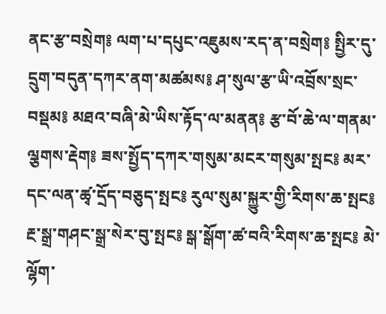ནང་རྩ་བསྲེག༔ ལག་པ་དཔུང་འཇུམས་རད་ན་བསྲེག༔ སྤྱིར་དུ་དྲུག་བདུན་དཀར་ནག་མཚམས༔ ཤ་སུལ་རྩ་ཡི་འབྲོས་སྲང་བསྡམ༔ མཐའ་བཞི་མེ་ཡིས་རྟོད་ལ་མནན༔ རྩ་བོ་ཆེ་ལ་གནམ་ལྕགས་རྡེག༔ ཟས་སྤྱོད་དཀར་གསུམ་མངར་གསུམ་སྤང༔ མར་དང་ལན་ཚྭ་དྲོད་བཅུད་སྤང༔ རུལ་སུམ་སྐྱུར་གྱི་རིགས་ཆ་སྤང༔ རྔ་སྒྲ་གཤང་སྒྲ་སེར་བུ་སྤང༔ སྒ་སྒོག་ཚ་བའི་རིགས་ཆ་སྤང༔ མེ་ལྷོག་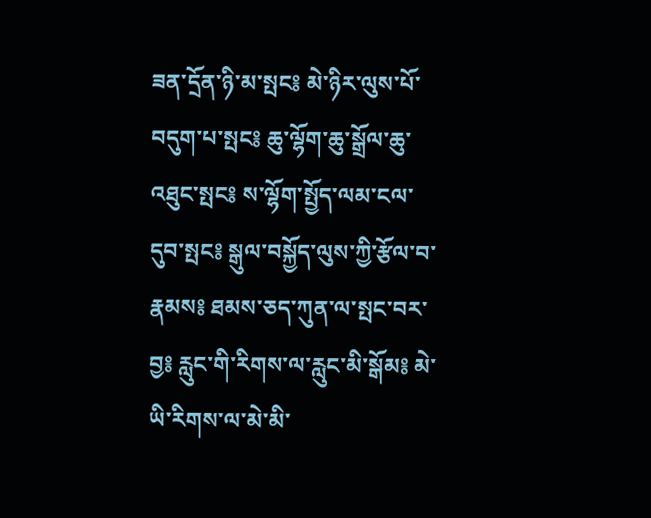ཟན་དྲོན་ཉི་མ་སྤང༔ མེ་ཉིར་ལུས་པོ་བདུག་པ་སྤང༔ ཆུ་ལྷོག་ཆུ་སྒྲོལ་ཆུ་འཐུང་སྤང༔ ས་ལྷོག་སྤྱོད་ལམ་ངལ་དུབ་སྤང༔ སྒུལ་བསྐྱོད་ལུས་ཀྱི་རྩོལ་བ་རྣམས༔ ཐམས་ཅད་ཀུན་ལ་སྤང་བར་བྱ༔ རླུང་གི་རིགས་ལ་རླུང་མི་སྒོམ༔ མེ་ཡི་རིགས་ལ་མེ་མི་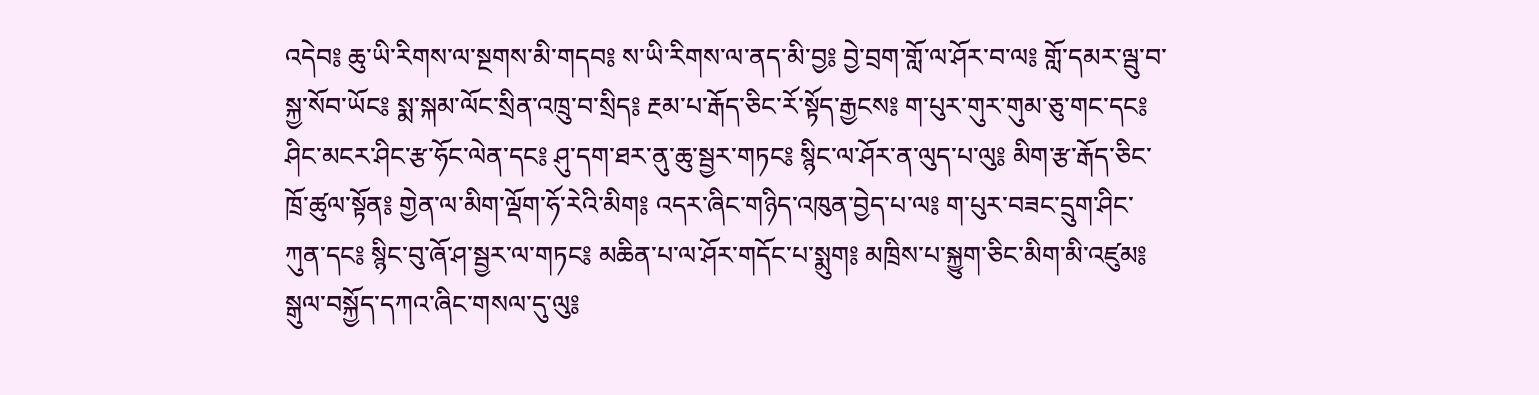འདེབ༔ ཆུ་ཡི་རིགས་ལ་སྔགས་མི་གདབ༔ ས་ཡི་རིགས་ལ་ནད་མི་བྱ༔ བྱེ་བྲག་གློ་ལ་ཤོར་བ་ལ༔ གློ་དམར་ལྦུ་བ་སྐྱ་སོབ་ཡོང༔ སྨ་སྐམ་ལོང་སྲིན་འཁྲུ་བ་སྲིད༔ རྔམ་པ་རྒོད་ཅིང་རོ་སྟོད་རྒྱངས༔ ག་པུར་གུར་གུམ་ཅུ་གང་དང༔ ཤིང་མངར་ཤིང་རྩ་ཧོང་ལེན་དང༔ ཤུ་དག་ཐར་ནུ་ཆུ་སྦྱར་གཏང༔ སྙིང་ལ་ཤོར་ན་ལུད་པ་ལུ༔ མིག་རྩ་རྒོད་ཅིང་ཁྲོ་ཚུལ་སྟོན༔ གྱེན་ལ་མིག་ལྡོག་ཧོ་རེའི་མིག༔ འདར་ཞིང་གཉིད་འཁུན་བྱེད་པ་ལ༔ ག་པུར་བཟང་དྲུག་ཤིང་ཀུན་དང༔ སྙིང་བུ་ཞོ་ཤ་སྦྱར་ལ་གཏང༔ མཆིན་པ་ལ་ཤོར་གདོང་པ་སྨུག༔ མཁྲིས་པ་སྐྱུག་ཅིང་མིག་མི་འཛུམ༔ སྒུལ་བསྐྱོད་དཀའ་ཞིང་གསལ་དུ་ལུ༔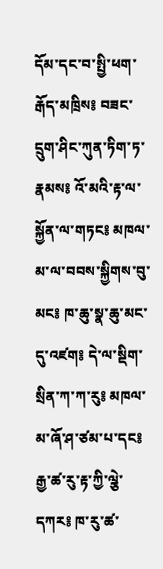དོམ་དང་བ་སྤྱི་ཕག་རྒོད་མཁྲིས༔ བཟང་དྲུག་ཤིང་ཀུན་ཏིག་ཏ་རྣམས༔ འོ་མའི་རྟ་ལ་སྐྱོན་ལ་གཏང༔ མཁལ་མ་ལ་བབས་སྐྱིགས་བུ་མང༔ ཁ་ཆུ་སྣ་ཆུ་མང་དུ་འཛག༔ དེ་ལ་སྡིག་སྲིན་ཀ་ཀ་རུ༔ མཁལ་མ་ཞོ་ཤ་ཙམ་པ་དང༔ རྒྱ་ཚ་རུ་རྟ་ཀྱི་ལྕེ་དཀར༔ ཁ་རུ་ཚ་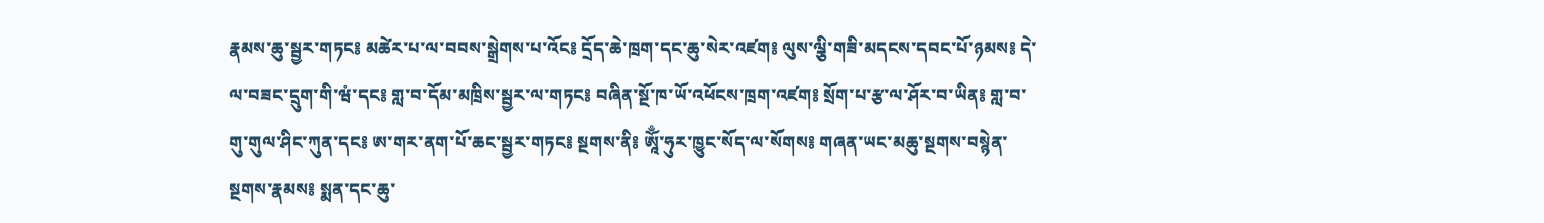རྣམས་ཆུ་སྦྱར་གཏང༔ མཚེར་པ་ལ་བབས་སྒྲེགས་པ་འོང༔ དྲོད་ཆེ་ཁྲག་དང་ཆུ་སེར་འཛག༔ ལུས་ལྕི་གཟི་མདངས་དབང་པོ་ཉམས༔ དེ་ལ་བཟང་དྲུག་གི་ཝཾ་དང༔ གླ་བ་དོམ་མཁྲིས་སྦྱར་ལ་གཏང༔ བཞིན་སྔོ་ཁ་ཡོ་འཕོངས་ཁྲག་འཛག༔ སྲོག་པ་རྩ་ལ་ཤོར་བ་ཡིན༔ གླ་བ་གུ་གུལ་ཤིང་ཀུན་དང༔ ཨ་གར་ནག་པོ་ཆང་སྦྱར་གཏང༔ སྔགས་ནི༔ ཨཱོྃ་ཧུར་ཁྱུང་སོད་ལ་སོགས༔ གཞན་ཡང་མཆུ་སྔགས་བསྙེན་སྔགས་རྣམས༔ སྨན་དང་ཆུ་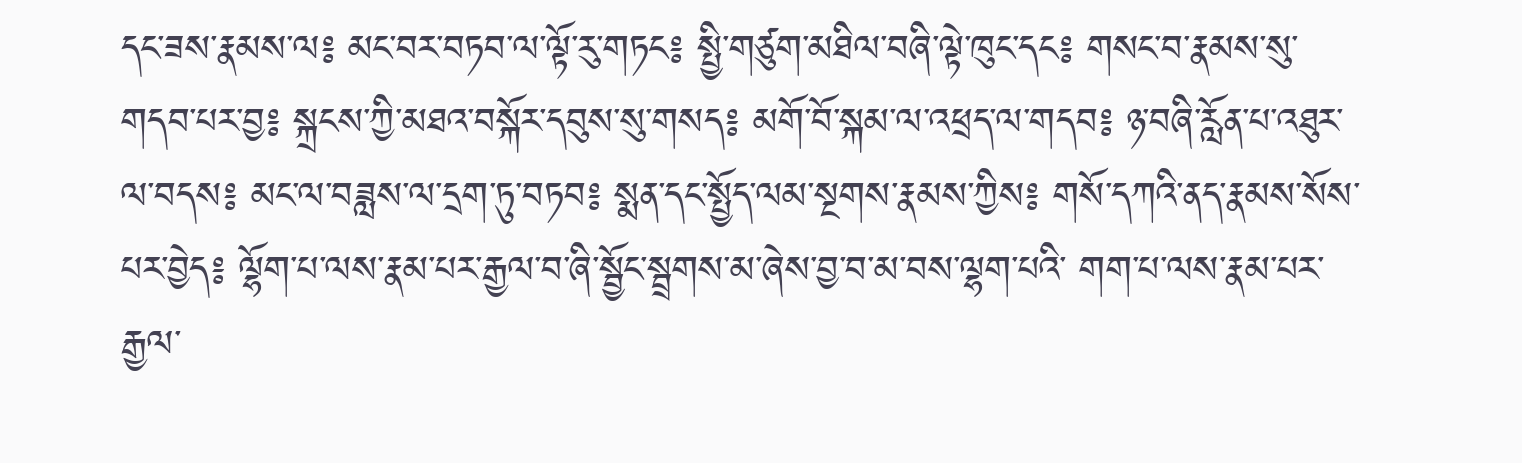དང་ཟས་རྣམས་ལ༔ མང་བར་བཏབ་ལ་ལྟོ་རུ་གཏང༔ སྤྱི་གཙུག་མཐིལ་བཞི་ལྟེ་ཁུང་དང༔ གསང་བ་རྣམས་སུ་གདབ་པར་བྱ༔ སྐྲངས་ཀྱི་མཐའ་བསྐོར་དབུས་སུ་གསད༔ མགོ་བོ་སྐམ་ལ་འཕྲད་ལ་གདབ༔ ཉ་བཞི་རློན་པ་འཐུར་ལ་བདས༔ མང་ལ་བཟླས་ལ་དྲག་ཏུ་བཏབ༔ སྨན་དང་སྤྱོད་ལམ་སྔགས་རྣམས་ཀྱིས༔ གསོ་དཀའི་ནད་རྣམས་སོས་པར་བྱེད༔ ལྷོག་པ་ལས་རྣམ་པར་རྒྱལ་བ་ཞི་སྦྱོང་སྦྲགས་མ་ཞེས་བྱ་བ་མ་བས་ལྷག་པའི་ གག་པ་ལས་རྣམ་པར་རྒྱལ་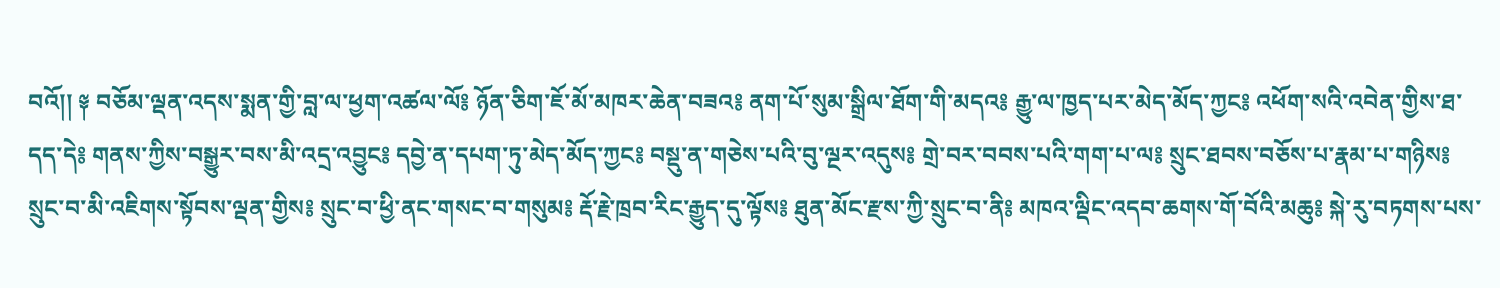བའོ།། ༈ བཅོམ་ལྡན་འདས་སྨན་གྱི་བླ་ལ་ཕྱག་འཚལ་ལོ༔ ཉོན་ཅིག་ཇོ་མོ་མཁར་ཆེན་བཟའ༔ ནག་པོ་སུམ་སྒྲིལ་ཐོག་གི་མདའ༔ རྒྱུ་ལ་ཁྱད་པར་མེད་མོད་ཀྱང༔ འཕོག་སའི་འབེན་གྱིས་ཐ་དད་དེ༔ གནས་ཀྱིས་བསྒྱུར་བས་མི་འདྲ་འབྱུང༔ དབྱེ་ན་དཔག་ཏུ་མེད་མོད་ཀྱང༔ བསྡུ་ན་གཅེས་པའི་བུ་ལྔར་འདུས༔ གྲེ་བར་བབས་པའི་གག་པ་ལ༔ སྲུང་ཐབས་བཅོས་པ་རྣམ་པ་གཉིས༔ སྲུང་བ་མི་འཇིགས་སྟོབས་ལྡན་གྱིས༔ སྲུང་བ་ཕྱི་ནང་གསང་བ་གསུམ༔ རྡོ་རྗེ་ཁྲབ་རིང་རྒྱུད་དུ་ལྟོས༔ ཐུན་མོང་རྫས་ཀྱི་སྲུང་བ་ནི༔ མཁའ་ལྡིང་འདབ་ཆགས་གོ་བོའི་མཆུ༔ སྐེ་རུ་བཏགས་པས་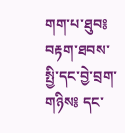གག་པ་ཐུབ༔ བརྟག་ཐབས་སྤྱི་དང་བྱེ་བྲག་གཉིས༔ དང་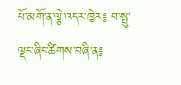པོ་མགོ་ན་ལྕེ་འདར་ཁྱེར༔ བ་སྤུ་ལྡང་ཞིང་ཚིགས་བཞི་ན༔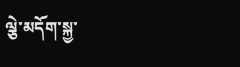ལྕེ་མདོག་སྐྱ་